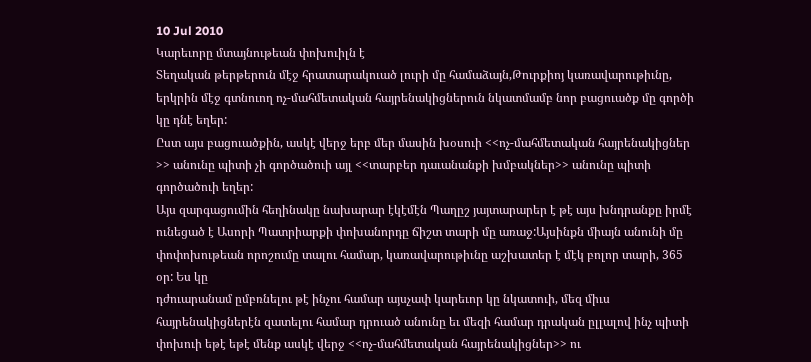10 Jul 2010
Կարեւորը մտայնութեան փոխուիլն է
Տեղական թերթերուն մէջ հրատարակուած լուրի մը համաձայն,Թուրքիոյ կառավարութիւնը, երկրին մէջ գտնուող ոչ-մահմետական հայրենակիցներուն նկատմամբ նոր բացուածք մը գործի կը դնէ եղեր:
Ըստ այս բացուածքին, ասկէ վերջ երբ մեր մասին խօսուի <<ոչ-մահմետական հայրենակիցներ >> անունը պիտի չի գործածուի այլ <<տարբեր դաւանանքի խմբակներ>> անունը պիտի գործածուի եղեր:
Այս զարգացումին հեղինակը նախարար էկէմէն Պաղըշ յայտարարեր է թէ այս խնդրանքը իրմէ ունեցած է Ասորի Պատրիարքի փոխանորդը ճիշտ տարի մը առաջ:Այսինքն միայն անունի մը փոփոխութեան որոշումը տալու համար, կառավարութիւնը աշխատեր է մէկ բոլոր տարի, 365 օր: Ես կը
դժուարանամ ըմբռնելու թէ ինչու համար այսչափ կարեւոր կը նկատուի, մեզ միւս հայրենակիցներէն զատելու համար դրուած անունը եւ մեզի համար դրական ըլլալով ինչ պիտի փոխուի եթէ եթէ մենք ասկէ վերջ <<ոչ-մահմետական հայրենակիցներ>> ու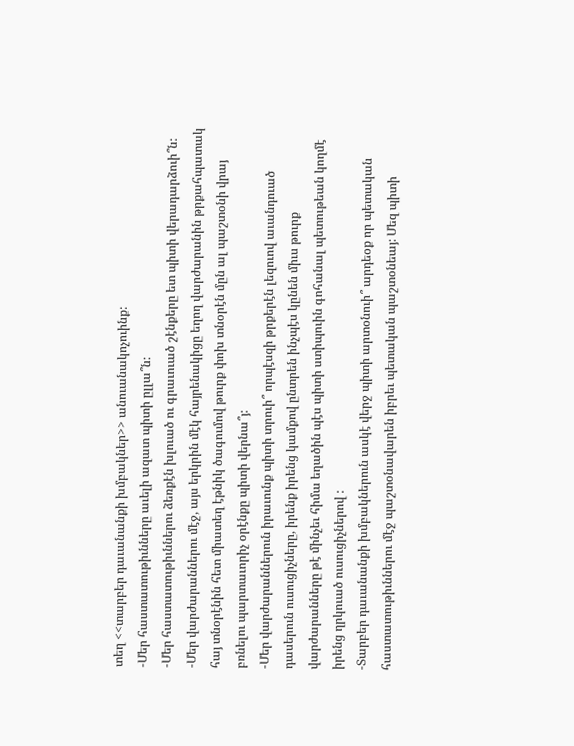տեղ <<տարբեր դաւանանքի խմբակներ>> անուանակոչուինք:
-Մեր հաստատութիւնները աւելի ազատ պիտի ըլլա՞ն:
-Մեր հաստատութիւններու ձեռքէն խլուած ու գրաւուած շէնքերը ետ պիտի վերադարձուի՞ն:
-Մեր վարժարաններու մէջ, այս երկրին մէկ հայրենակիցը եղող վարժարանին թրքահպատակ հայ տնօրէնին հետ միատեղ էթնիկ ծագումով թուրք փոխ տնօրէն մըն ալ պաշտօնի վրայ բռնելու պարտաւորիչ օրէնքը պիտի վերնա՞յ:
-Մեր վարժարաններուն իրաւունք պիտի տրուի՞ որպէսզի թրքերէն լեզուով աւանդուած դասերուն ուսուցիչները, իրենք իրենց կամքով ընտրեն ինչպէս կընեն միւս թուրք վարժարանները թէ մինչեւ հիմա եղածին պէս պիտի ստիպուին գոհանալ պետութեան կողմէ իրենց ղրկուած ուսուցիչներով :
-Տարբեր դաւանանքի խմբակներուն ասկէ վերջ պիտի արտօնուի՞ արդեօք որ պետական հաստատութիւններու մէջ պաշտօնավարեն իբրեւ պետական պաշտօնեայ: Մեզ պիտի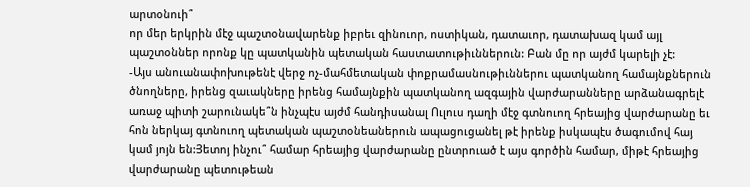արտօնուի՞
որ մեր երկրին մէջ պաշտօնավարենք իբրեւ զինուոր, ոստիկան, դատաւոր, դատախազ կամ այլ պաշտօններ որոնք կը պատկանին պետական հաստատութիւններուն: Բան մը որ այժմ կարելի չէ:
-Այս անուանափոխութենէ վերջ ոչ-մահմետական փոքրամասնութիւններու պատկանող համայնքներուն ծնողները, իրենց զաւակները իրենց համայնքին պատկանող ազգային վարժարանները արձանագրելէ առաջ պիտի շարունակե՞ն ինչպէս այժմ հանդիսանալ Ուլուս դաղի մէջ գտնուող հրեայից վարժարանը եւ հոն ներկայ գտնուող պետական պաշտօնեաներուն ապացուցանել թէ իրենք իսկապէս ծագումով հայ կամ յոյն են:Յետոյ ինչու՞ համար հրեայից վարժարանը ընտրուած է այս գործին համար, միթէ հրեայից վարժարանը պետութեան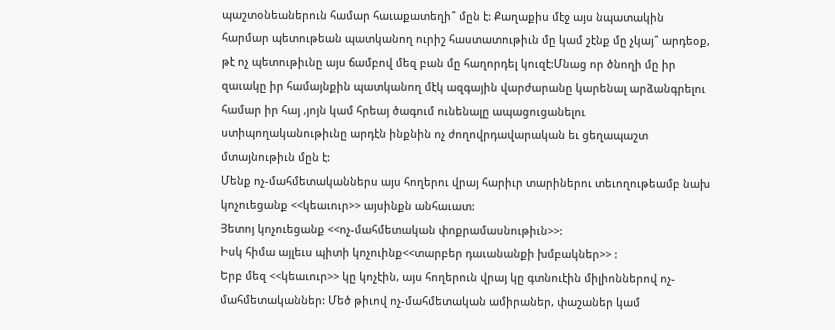պաշտօնեաներուն համար հաւաքատեղի՞ մըն է: Քաղաքիս մէջ այս նպատակին հարմար պետութեան պատկանող ուրիշ հաստատութիւն մը կամ շէնք մը չկայ՞ արդեօք, թէ ոչ պետութիւնը այս ճամբով մեզ բան մը հաղորդել կուզէ:Մնաց որ ծնողի մը իր զաւակը իր համայնքին պատկանող մէկ ազգային վարժարանը կարենալ արձանգրելու համար իր հայ ,յոյն կամ հրեայ ծագում ունենալը ապացուցանելու ստիպողականութիւնը արդէն ինքնին ոչ ժողովրդավարական եւ ցեղապաշտ մտայնութիւն մըն է:
Մենք ոչ-մահմետականներս այս հողերու վրայ հարիւր տարիներու տեւողութեամբ նախ կոչուեցանք <<կեաւուր>> այսինքն անհաւատ:
Յետոյ կոչուեցանք <<ոչ-մահմետական փոքրամասնութիւն>>:
Իսկ հիմա այլեւս պիտի կոչուինք<<տարբեր դաւանանքի խմբակներ>> :
Երբ մեզ <<կեաւուր>> կը կոչէին, այս հողերուն վրայ կը գտնուէին միլիոններով ոչ-մահմետականներ: Մեծ թիւով ոչ-մահմետական ամիրաներ, փաշաներ կամ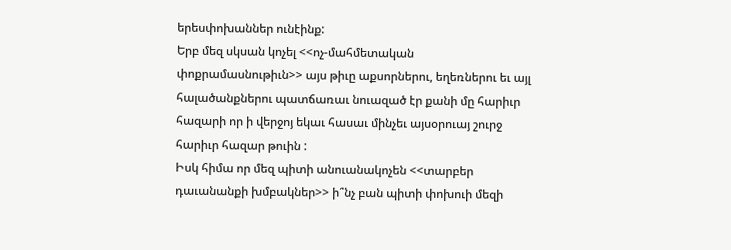երեսփոխաններ ունէինք:
Երբ մեզ սկսան կոչել <<ոչ-մահմետական փոքրամասնութիւն>> այս թիւը աքսորներու, եղեռներու եւ այլ հալածանքներու պատճառաւ նուազած էր քանի մը հարիւր հազարի որ ի վերջոյ եկաւ հասաւ մինչեւ այսօրուայ շուրջ հարիւր հազար թուին :
Իսկ հիմա որ մեզ պիտի անուանակոչեն <<տարբեր դաւանանքի խմբակներ>> ի՞նչ բան պիտի փոխուի մեզի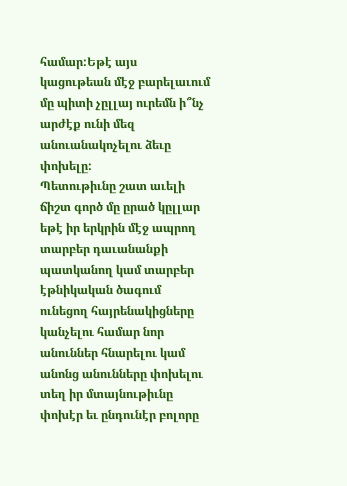համար:Եթէ այս կացութեան մէջ բարելաւում մը պիտի չըլլայ ուրեմն ի՞նչ արժէք ունի մեզ անուանակոչելու ձեւը փոխելը:
Պետութիւնը շատ աւելի ճիշտ գործ մը ըրած կըլլար եթէ իր երկրին մէջ ապրող տարբեր դաւանանքի պատկանող կամ տարբեր էթնիկական ծագում ունեցող հայրենակիցները կանչելու համար նոր անուններ հնարելու կամ անոնց անունները փոխելու տեղ իր մտայնութիւնը փոխէր եւ ընդունէր բոլորը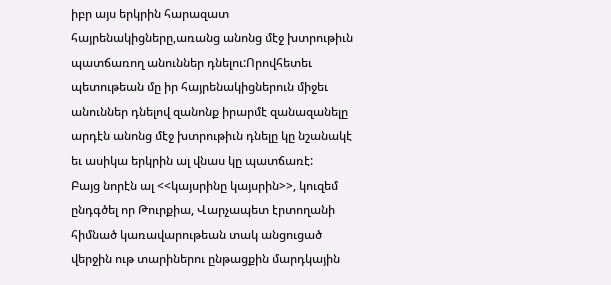իբր այս երկրին հարազատ հայրենակիցները,առանց անոնց մէջ խտրութիւն պատճառող անուններ դնելու:Որովհետեւ պետութեան մը իր հայրենակիցներուն միջեւ անուններ դնելով զանոնք իրարմէ զանազանելը արդէն անոնց մէջ խտրութիւն դնելը կը նշանակէ եւ ասիկա երկրին ալ վնաս կը պատճառէ:
Բայց նորէն ալ <<կայսրինը կայսրին>>, կուզեմ ընդգծել որ Թուրքիա, Վարչապետ էրտողանի հիմնած կառավարութեան տակ անցուցած վերջին ութ տարիներու ընթացքին մարդկային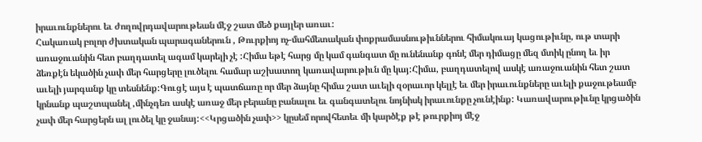իրաւունքներու եւ ժողովրդավարութեան մէջ շատ մեծ քայլեր առաւ:
Հակառակ բոլոր ժխտական պարագաներուն , Թուրքիոյ ոչ-մահմետական փոքրամասնութիւններու հիմակուայ կացութիւնը, ութ տարի առաջուանին հետ բաղդատել ագամ կարելի չէ :Հիմա եթէ հարց մը կամ գանգատ մը ունենանք գոնէ մեր դիմացը մեզ մտիկ ընող եւ իր ձեռքէն եկածին չափ մեր հարցերը լուծելու համար աշխատող կառավարութիւն մը կայ:Հիմա, բաղդատելով ասկէ առաջուանին հետ շատ աւելի յարգանք կը տեսնենք:Գուցէ այս է պատճառը որ մեր ձայնը հիմա շատ աւելի զօրաւոր կելլէ եւ մեր իրաւունքները աւելի քաջութեամբ կրնանք պաշտպանել ,մինչդեռ ասկէ առաջ մեր բերանը բանալու եւ գանգատելու նոյնիսկ իրաւունքը չունէինք: Կառավարութիւնը կրցածին չափ մեր հարցերն ալ լուծել կը ջանայ:<<Կրցածին չափ>> կըսեմ որովհետեւ մի կարծէք թէ թուրքիոյ մէջ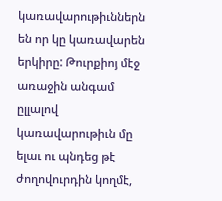կառավարութիւններն են որ կը կառավարեն երկիրը: Թուրքիոյ մէջ առաջին անգամ ըլլալով կառավարութիւն մը ելաւ ու պնդեց թէ ժողովուրդին կողմէ,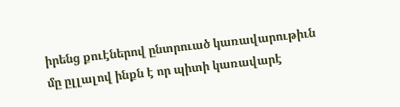իրենց քուէներով ընտրուած կառավարութիւն մը ըլլալով ինքն է որ պիտի կառավարէ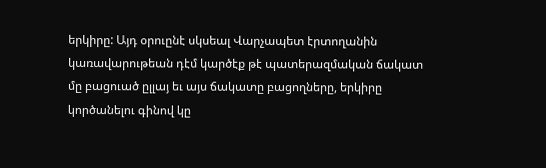երկիրը: Այդ օրուընէ սկսեալ Վարչապետ էրտողանին կառավարութեան դէմ կարծէք թէ պատերազմական ճակատ մը բացուած ըլլայ եւ այս ճակատը բացողները, երկիրը կործանելու գինով կը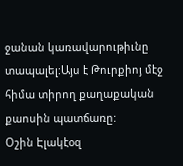ջանան կառավարութիւնը տապալել:Այս է Թուրքիոյ մէջ հիմա տիրող քաղաքական քաոսին պատճառը:
Օշին Էլակէօզ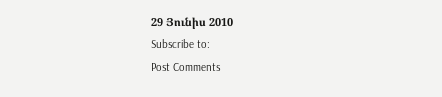29 Յունիս 2010
Subscribe to:
Post Comments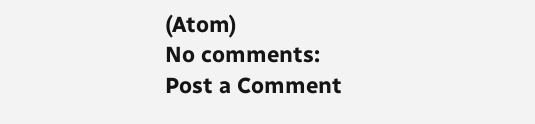(Atom)
No comments:
Post a Comment